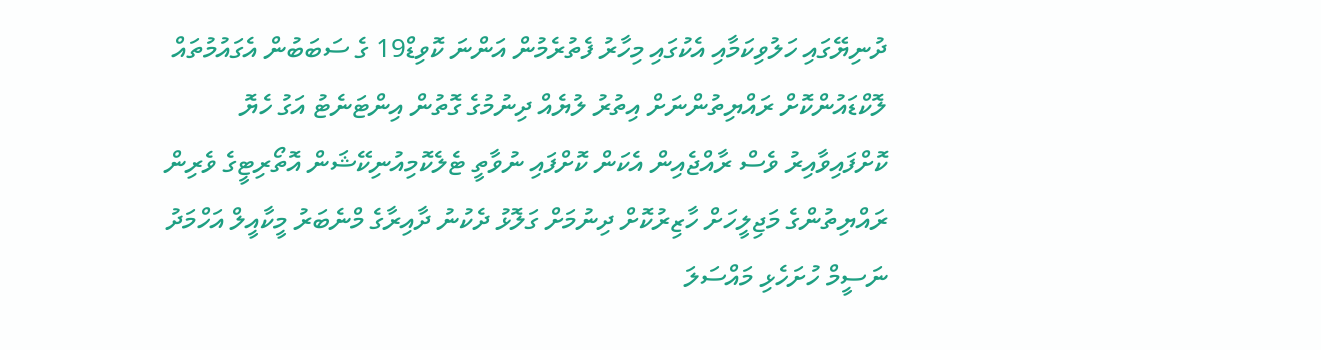ދުނިޔޭގައި ހަލުވިކަމާއި އެކުގައި މިހާރު ފެތުރެމުން އަންނަ ކޮވިޑް19 ގެ ސަބަބުން އެގައުމުތައް ލޮކްޑައުންކޮށް ރައްޔިތުންނަށް އިތުރު ލުޔެއް ދިނުމުގެ ގޮތުން އިންޓަނެޓު އަގު ހެޔޮ ކޮށްފައިވާއިރު ވެސް ރާއްޖެއިން އެކަން ކޮށްފައި ނުވާތީ ޓެލެކޮމިއުނިކޭޝަން އޮތޯރިޓީގެ ވެރިން ރައްޔިތުންގެ މަޖިލީހަށް ހާޒިރުކޮށް ދިނުމަށް ގަލޮޅު ދެކުނު ދާއިރާގެ މްނެބަރު މީކާއީލް އަހްމަދު ނަސީމް ހުށަހެޅި މައްސަލަ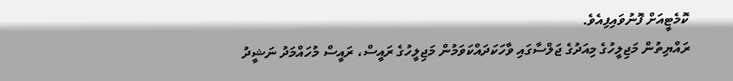ކޮމެޓީއަށް ފޮނުވައިފިއެވެ.
ރައްޔިތުން މަޖިލީހުގެ މިއަދުގެ ޖަލްސާގައި ވާހަކަދައްކަވަމުން މަޖިލީހުގެ ރައީސް، ރައީސް މުހައްމަދު ނަޝީދު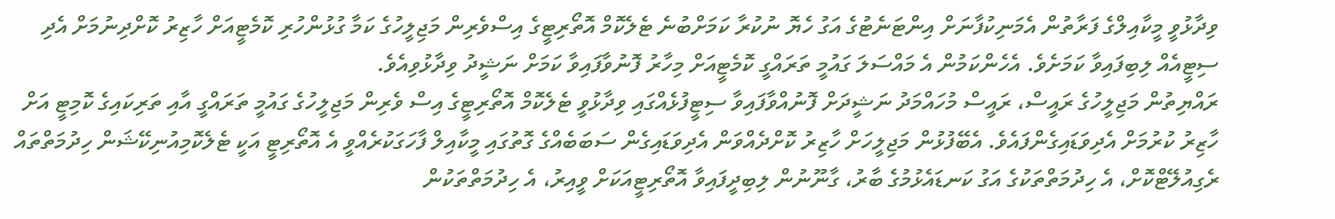ވިދާޅުވީ މީކާއިލްގެ ފަރާތުން އެމަނިކުފާނަށް އިންޓަނެޓުގެ އަގު ހެޔޮ ނުކުރާ ކަމަށްބުނެ ޓެލެކޮމް އޮތޯރިޓީގެ އިސްވެރިން މަޖިލީހުގެ ކަމާ ގުޅުންހުރި ކޮމެޓީއަށް ހާޒިރު ކޮށްދިނުމަށް އެދި ސިޓީއެއް ލިބިފައިވާ ކަމަށެވެ. އެހެންކަމުން އެ މައްސަލަ ގައުމީ ތަރައްގީ ކޮމެޓީއަށް މިހާރު ފޮނުވާފައިވާ ކަމަށް ނަޝީދު ވިދާޅުވިއެވެ.
ރައްޔިތުން މަޖިލީހުގެ ރައީސް، ރައީސް މުހައްމަދު ނަޝީދަށް ފޮނުއްވާފައިވާ ސިޓީފުޅެއްގައި ވިދާޅުވީ ޓެލެކޮމް އޮތޯރިޓީގެ އިސް ވެރިން މަޖިލީހުގެ ގައުމީ ތަރައްގީ އާއި ތަރިކައިގެ ކޮމިޓީ އަށް ހާޒިރު ކުރުމަށް އެދިވަޑައިގެންފައެވެ. އެބޭފުޅުން މަޖިލީހަށް ހާޒިރު ކޮށްދެއްވަން އެދިވަޑައިގެން ސަބަބެއްގެ ގޮތުގައި މީކާއިލް ފާހަގަކުރެއްވީ އެ އޮތޯރިޓީ އަކީ ޓެލެކޮމިއުނިކޭޝަން ހިދުމަތްތައް ރެގިއުލޭޓްކޮށް، އެ ހިދުމަތްތަކުގެ އަގު ކަނޑައެޅުމުގެ ބާރު، ގާނޫނުން ލިބިދީފައިވާ އޮތޯރިޓީއަކަށް ވީއިރު، އެ ހިދުމަތްތަކުން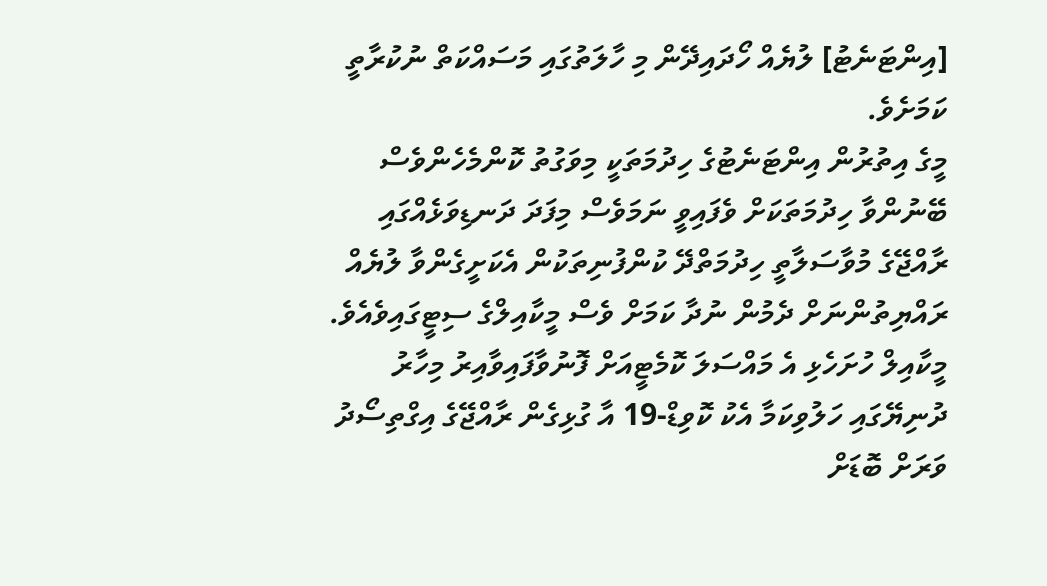[އިންޓަނެޓު] ލުޔެއް ހޯދައިދޭން މި ހާލަތުގައި މަސައްކަތް ނުކުރާތީ ކަމަށެވެ.
މީގެ އިތުރުން އިންޓަނެޓުގެ ހިދުމަތަކީ މިވަގުތު ކޮންމެހެންވެސް ބޭނުންވާ ހިދުމަތަކަށް ވެފައިވީ ނަމަވެސް މިފަދަ ދަނޑިވަޅެއްގައި ރާއްޖޭގެ މުވާސަލާތީ ހިދުމަތްދޭ ކުންފުނިތަކުން އެކަށީގެންވާ ލުޔެއް ރައްޔިތުންނަށް ދެމުން ނުދާ ކަމަށް ވެސް މީކާއިލްގެ ސިޓީގައިވެއެވެ.
މީކާއިލް ހުށަހެޅި އެ މައްސަލަ ކޮމެޓީއަށް ފޮނުވާފައިވާއިރު މިހާރު ދުނިޔޭގައި ހަލުވިކަމާ އެކު ކޮވިޑް-19 އާ ގުޅިގެން ރާއްޖޭގެ އިގްތިސޯދު ވަރަށް ބޮޑަށް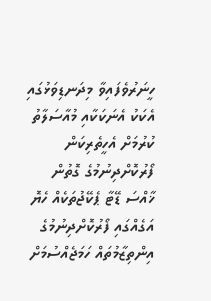ހީނަރުވެފައިވާ މިދަނޑިވަޅުގައި އެކަކު އެނަކަކާއި މުއާސަލާތު ކުރުމަށް އެހީތެރިކަން ފޯރުކޮށްދިނުމުގެ ގޮތުން ޚާއްސަ ޑޭޓާ ޕެކޭޖުތަކެއް ހެޔޮ އަގެއްގައި ފޯރުކޮށްދިނުމުގެ އިންތިޒާމުތައް ހަމަޖެއްސުމަށް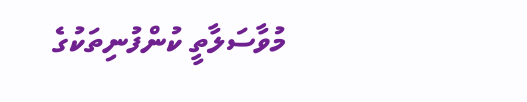މުވާސަލާތީ ކުންފުނިތަކުގެ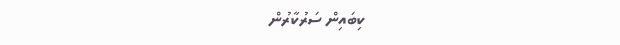ކިބައިން ސަރުކާރުން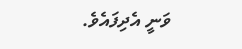ވަނީ އެދިފައެވެ.